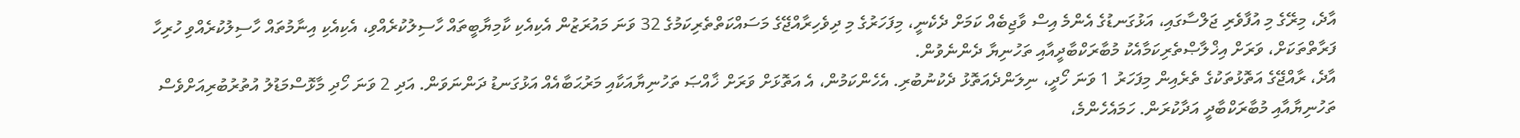އާދެ، މިރޭގެ މި އުފާވެރި ޖަލްސާގައި، އަޅުގަނޑުގެ އެންމެ އިސް ވާޖިބެއް ކަމަށް ދެކެނީ، މިފަހަރުގެ މި ދިވެހިރާއްޖޭގެ މަސައްކަތްތެރިކަމުގެ 32 ވަނަ މައުރަޒުން އެކިއެކި ކާމިޔާބީތައް ހާސިލުކުރެއްވި، އެކިއެކި އިނާމުތައް ހާސިލުކުރެއްވި ހުރިހާ ފަރާތްތަކަށް، ވަރަށް އިޚްލާޞްތެރިކަމާއެކު މުބާރަކްބާދީއާއި ތަހުނިޔާ ދެންނެވުން.
އާދެ، ރާއްޖޭގެ އަތޮޅުތަކުގެ ތެރެއިން މިފަހަރު 1 ވަނަ ހޯދީ، ނިލަންދެއަތޮޅު ދެކުނުބުރި. އެހެންކަމުން، އެ އަތޮޅަށް ވަރަށް ޚާއްޞަ ތަހުނިޔާއަކާއި މަރުޙަބާއެއް އަޅުގަނޑު ދަންނަވަން. އަދި 2 ވަނަ ހޯދި މާޅޮސްމަޑުލު އުތުރުބުރިއަށްވެސް ތަހުނިޔާއާއި މުބާރަކްބާދީ އަދާކުރަން. ހަމައެހެންމެ،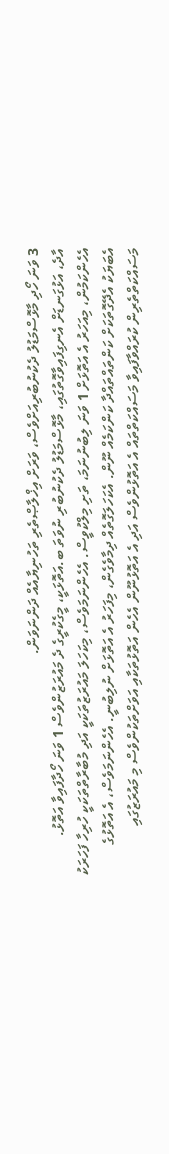3 ވަނަ ހޯދި މާޅޮސްމަޑުލު ދެކުނުބުރިއަށްވެސް، ވަރަށް އިޚްލާޞްތެރި ތަހުނިޔާއެއް ދަންނަވަން.
އާދެ، އަޅުގަނޑަށް އެނގިފައިވާގޮތުގައި، މާޅޮސްމަޑުލު ދެކުނުބުރި ނުވަތަ ބ.އަތޮޅަކީ، މީގެކުރީގެ ދެ މައުރަޒުންވެސް 1 ވަނަ ހޯދާފައިވާ އަތޮޅު. އެހެންކަމުން، މިއަހަރު އެ އަތޮޅަށް 1 ވަނަ ލިބުނުނަމަ، ތަށި މިލްކުވީސް. އެހެންނަމަވެސް، މިކަހަލަ މައުރަޒުތަކަކީ އަދި މުބާރާތްތަކަކީ ހުރިހާ ފަހަރަކު އެބަޔަކު އެދޭގޮތަކަށް ކަންތައްތައްދާ ކަންކަމެއް ނޫން. އެކަހަލަގޮތެއް ދިމާވެގެން، މިފަހަރު އެ އަތޮޅަށް ނުލިބުނީ. އެހެންނަމަވެސް، އެ އަތޮޅުގެ މަސައްކަތްތެރިން ކުރައްވާފައިވާ މަސައްކަތްތައް އެ އަތޮޅުންވެސް އަދި އެ އަތޮޅުނޫން އެހެން އަތޮޅުތަކާއި އަވަށްތަކުންވެސް މި މައުރަޒުގައި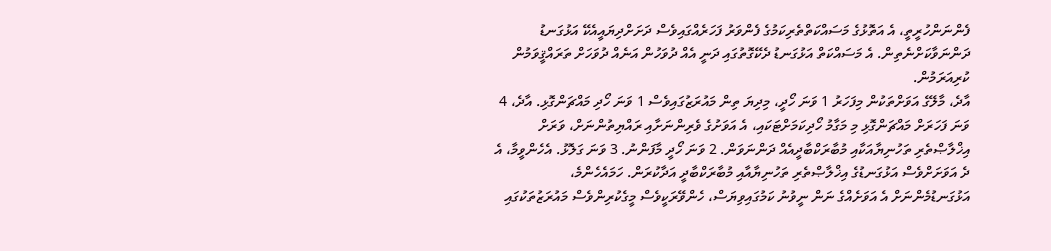ފެންނަންހުރީތީ، އެ އަތޮޅުގެ މަސައްކަތްތެރިކަމުގެ ފެންވަރު ފަހަރެއްގައިވެސް ދަށަށްދިޔައީއެކޭ އަޅުގަނޑު ދަންނަވާކަށްނެތިން. އެ މަސައްކަތް އަޅުގަނޑު ދެކޭގޮތުގައި ދަނީ އެއް ދުވަހުން އަނެއް ދުވަހަށް ތަރައްޤީވަމުން ކުރިއަރަމުން.
އާދެ، މާލޭގެ އަވަށްތަކުން މިފަހަރު 1 ވަނަ ހޯދީ، މިދިޔަ ތިން މައުރަޒުގައިވެސް 1 ވަނަ ހޯދި މައްޗަންގޮޅި. އާދެ، 4 ވަނަ ފަހަރަށް މައްޗަންގޮޅި މި މަގާމު ހޯދިކަމަށްޓަކައި، އެ އަވަށުގެ ވެރިންނަށާއި ރައްޔިތުންނަށް، ވަރަށް އިޚްލާޞްތެރި ތަހުނިޔާއަކާއި މުބާރަކްބާދީއެއް ދަންނަވަން. 2 ވަނަ ހޯދީ މާފަންނު. 3 ވަނަ ގަލޮޅު. އެހެންވީމާ، އެ ދެ އަވަށަށްވެސް އަޅުގަނޑުގެ އިޚްލާޞްތެރި ތަހުނިޔާއާއި މުބާރަކްބާދީ އަދާކުރަން. ހަމައެހެންމެ، އަޅުގަނޑުމެންނަށް އެ އަވަށެއްގެ ނަން ނީވުނު ކަމުގައިވިޔަސް، ހެންވޭރަކީވެސް މީގެކުރިންވެސް މައުރަޒުތަކުގައި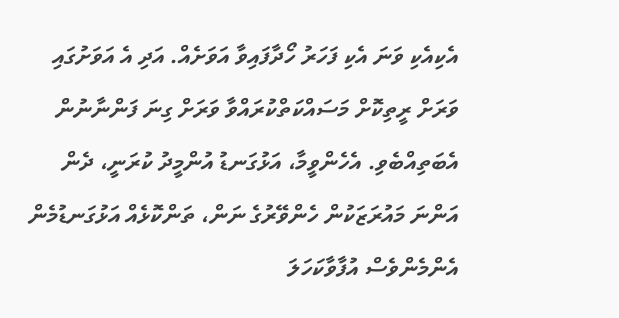އެކިއެކި ވަނަ އެކި ފަހަރު ހޯދާފައިވާ އަވަށެއް. އަދި އެ އަވަށުގައި ވަރަށް ރީތިކޮށް މަސައްކަތްކުރައްވާ ވަރަށް ގިނަ ފަންނާނުން އެބަތިއްބެވި. އެހެންވީމާ، އަޅުގަނޑު އުންމީދު ކުރަނީ، ދެން އަންނަ މައުރަޒަކުން ހެންވޭރުގެ ނަން، ތަންކޮޅެއް އަޅުގަނޑުމެން އެންމެންވެސް އުފާވާކަހަލަ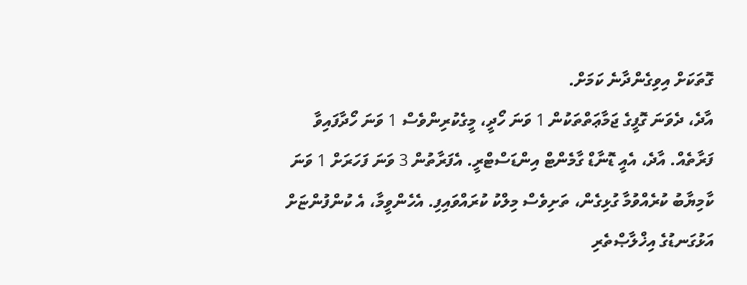ގޮތަކަށް އިވިގެންދާނެ ކަމަށް.
އާދެ، ދެވަނަ ގޮފީގެ ޖަމާޢަތްތަކުން 1 ވަނަ ހޯދީ، މީގެކުރިންވެސް 1 ވަނަ ހޯދާފައިވާ ފަރާތެއް. އާދެ، އެއީ ޑޮނާޑް ގާމެންޓް އިންޑަސްޓްރީ. އެފަރާތުން 3 ވަނަ ފަހަރަށް 1 ވަނަ ކާމިޔާބު ކުރެއްވުމާ ގުޅިގެން، ތަށިވެސް މިލްކު ކުރައްވައިފި. އެހެންވީމާ، އެ ކުންފުންޏަށް އަޅުގަނޑުގެ އިޚްލާޞްތެރި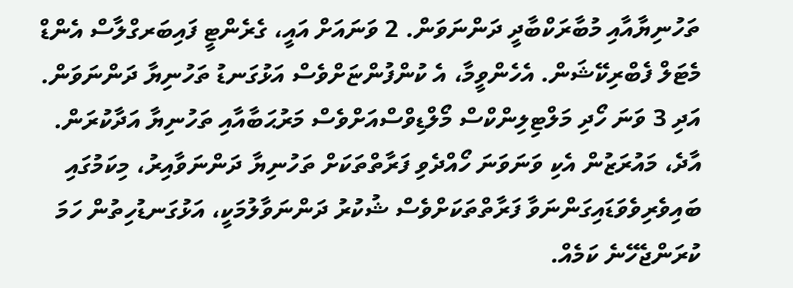ތަހުނިޔާއާއި މުބާރަކްބާދީ ދަންނަވަން. 2 ވަނައަށް އައީ، ގެރެންޓީ ފައިބަރގްލާސް އެންޑް މެޓަލް ފެބްރިކޭޝަން. އެހެންވީމާ، އެ ކުންފުންޏަށްވެސް އަޅުގަނޑު ތަހުނިޔާ ދަންނަވަން. އަދި 3 ވަނަ ހޯދި މަލްޓިލިންކްސް މޯލްޑިވްސްއަށްވެސް މަރުޙަބާއާއި ތަހުނިޔާ އަދާކުރަން.
އާދެ، މައުރަޒުން އެކި ވަނަވަނަ ހޯއްދެވި ފަރާތްތަކަށް ތަހުނިޔާ ދަންނަވާއިރު، މިކަމުގައި ބައިވެރިވެވަޑައިގަންނަވާ ފަރާތްތަކަށްވެސް ޝުކުރު ދަންނަވާލުމަކީ، އަޅުގަނޑުހިތުން ހަމަ ކުރަންޖެހޭނެ ކަމެއް.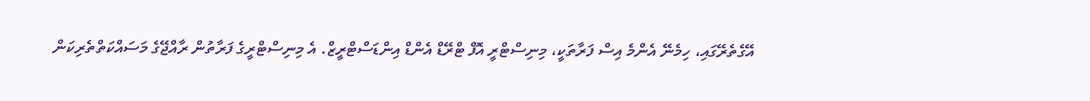އޭގެތެރޭގައި، ހިމެނޭ އެންމެ އިސް ފަރާތަކީ، މިނިސްޓްރީ އޮފް ޓްރޭޑް އެންޑް އިންޑަސްޓްރީޒް. އެ މިނިސްޓްރީގެ ފަރާތުން ރާއްޖޭގެ މަސައްކަތްތެރިކަން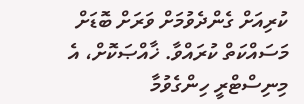ކުރިއަށް ގެންދެވުމަށް ވަރަށް ބޮޑަށް މަސައްކަތް ކުރައްވާ. ޚާއްޞަކޮށް، އެ މިނިސްޓްރީ ހިންގެވުމާ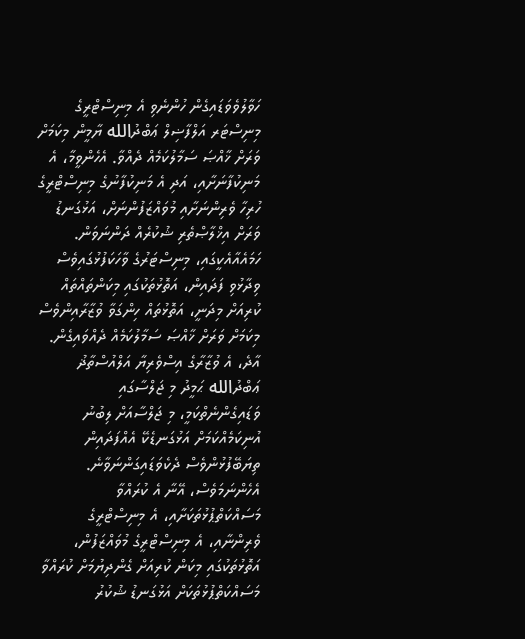ހަވާލުވެވަޑައިގެން ހުންނެވި އެ މިނިސްޓްރީގެ މިނިސްޓަރ އަލްފާޟިލް ޢަބްދުالله ޔާމީން މިކަމަށް ވަރަށް ޚާއްޞަ ސަމާލުކަމެއް ދެއްވާ. އެހެންވީމާ، އެ މަނިކުފާނަށާއި، އަދި އެ މަނިކުފާނުގެ މިނިސްޓްރީގެ ހުރިހާ ވެރިންނަށާއި މުވައްޒަފުންނަށް، އަޅުގަނޑު ވަރަށް އިޚްލާޞްތެރި ޝުކުރެއް ދަންނަވަން.
ހަމައެއާއެކީގައި، މިނިސްޓަރުގެ ވާހަކަފުޅުގައިވެސް ވިދާޅުވި ފަދައިން، އަތޮޅުތަކުގައި މިކަންތައްތައް ކުރިއަށް މިދަނީ، އަތޮޅުތައް ހިންގަވާ ވުޒާރާއިންވެސް މިކަމަށް ވަރަށް ޚާއްޞަ ސަމާލުކަމެއް ދެއްވައިގެން. އާދެ، އެ ވުޒާރާގެ އިސްވެރިޔާ އަލްއުސްތާޛު ޢަބްދުالله ޙަމީދު މި ޖަލްސާގައި ވަޑައިގެންނެތްކަމީ، މި ޖަލްސާއަށް ލިބުނު އުނިކަމެއްކަމަށް އަޅުގަނޑެކޭ އެއްފަދައިން ތިޔަބޭފުޅުންވެސް ދެކެވަޑައިގަންނަވާނެ. އެހެންނަމަވެސް، އޭނާ އެ ކުރައްވާ މަސައްކަތްޕުޅުތަކަށާއި، އެ މިނިސްޓްރީގެ ވެރިންނާއި، އެ މިނިސްޓްރީގެ މުވައްޒަފުން، އަތޮޅުތަކުގައި މިކަން ކުރިއަށް ގެންދިޔުމަށް ކުރައްވާ މަސައްކަތްޕުޅުތަކަށް އަޅުގަނޑު ޝުކުރު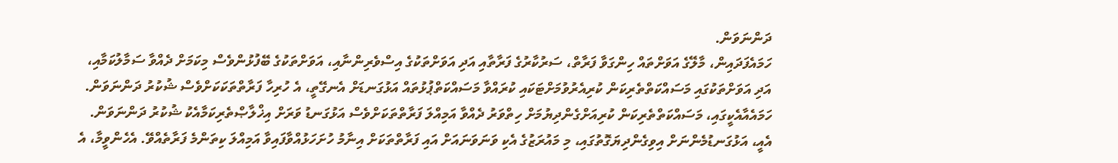ދަންނަވަން.
ހަމައެފަދައިން، މާލޭގެ އަވަށްތައް ހިންގަވާ ފަރާތް، ސަރުކާރުގެ ފަރާތާއި އަދި އަވަށްތަކުގެ އިސްވެރިންނާއި، އަވަށްތަކުގެ ބޭފުޅުންވެސް މިކަމަށް ދެއްވާ ސަމާލުކަމާއި، އަދި އަވަށްތަކުގައި މަސައްކަތްތެރިކަން ކުރިއެރުވުމަށްޓަކައި ކުރައްވާ މަސައްކަތްޕުޅުތައް އަޅުގަނޑަށް އެނގޭތީ، އެ ހުރިހާ ފަރާތްތަކަކަށްވެސް ޝުކުރު ދަންނަވަން.
ހަމައެއާއެކީގައި، މަސައްކަތްތެރިކަން ކުރިއަށްގެންދިޔުމަށް ހިތްވަރު ދެއްވާ އަމިއްލަ ފަރާތްތަކަށްވެސް އަޅުގަނޑު ވަރަށް އިޚްލާޞްތެރިކަމާއެކު ޝުކުރު ދަންނަވަން. އެއީ، އަޅުގަނޑުމެންނަށް އިވިގެންދިޔަގޮތުގައި، މި މައުރަޒުގެ އެކި ވަނަވަނައަށް އައި ފަރާތްތަކަށް އިނާމު ހުށަހަޅުއްވާފައިވާ އަމިއްލަ ކިތަންމެ ފަރާތެއްވޭ. އެހެންވީމާ، އެ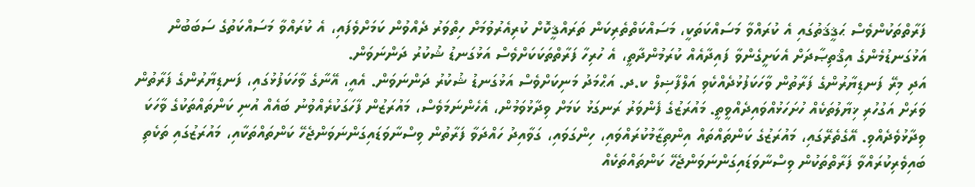ފަރާތްތަކުންވެސް ޙަޤީޤަތުގައި އެ ކުރައްވާ މަސައްކަތަކީ، މަސައްކަތްތެރިކަން ތަރައްޤީކޮށް ކުރިއެރުވުމަށް ހިތްވަރު ދެއްވުން ކަމަށްވެފައި، އެ ކުރައްވާ މަސައްކަތުގެ ސަބަބުން އަޅުގަނޑުމެންގެ އިޤްތިޞާދަށް އެކަށީގެންވާ ފައިދާއެއް ކުރަމުންދާތީ، އެ ހުރިހާ ފަރާތްތަކަކަށްވެސް އަޅުގަނޑު ޝުކުރު ދަންނަވަން.
އަދި މިރޭ ފަނޑިޔާރުންގެ ފަރާތުން ވާހަކަފުޅުދެއްކެވި އަލްފާޟިލް ކ.ދ. އަޙްމަދު މަނިކަށްވެސް އަޅުގަނޑު ޝުކުރު ދަންނަވަން. އެއީ، އޭނާގެ ވާހަކަފުޅުގައި، ފަނޑިޔާރުންގެ ފަރާތުން ވަރަށް އަގުހުރި ޚިޔާލުތަކެއް ހުށަހަޅުއްވައިދެއްވީތީ. މައުރަޒުގެ ފެންވަރު ރަނގަޅު ކަމަށް ވިދާޅުވަމުން، އެހެންނަމަވެސް، މައުރަޒުން ފާހަގަކުރެއްވުނު ބައެއް އުނި ކަންތައްތަކުގެ ވާހަކަ ވިދާޅުވެދެއްވި. އޭގެތެރޭގައި، މައުރަޒުގެ ކަންތައްތައް އިންތިޒާމުކުރައްވައި، ހިންގަވައި، ގަވާއިދު ހައްދަވާ ފަރާތުން ވިސްނާވަޑައިގަންނަވަންޖެހޭ ކަންތައްތަކާއި، މައުރަޒުގައި ތަކެތި ބައިވެރިކުރައްވާ ފަރާތްތަކުން ވިސްނާވަޑައިގަންނަވަންޖެހޭ ކަންތައްތަކެއް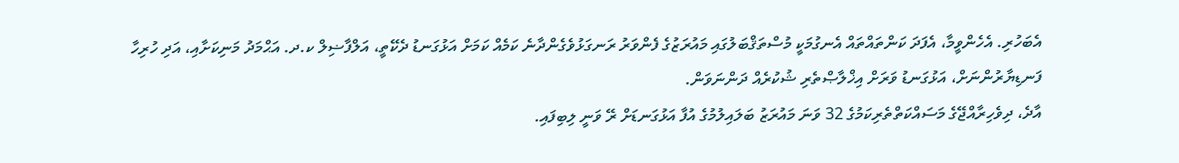އެބަހުރި. އެހެންވީމާ، އެފަދަ ކަންތައްތައް އެނގުމަކީ މުސްތަޤްބަލުގައި މައުރަޒުގެ ފެންވަރު ރަނގަޅުވެގެންދާނެ ކަމެއް ކަމަށް އަޅުގަނޑު ދެކޭތީ، އަލްފާޟިލް ކ.ދ. އަޙްމަދު މަނިކަށާއި، އަދި ހުރިހާ ފަނޑިޔާރުންނަށް، އަޅުގަނޑު ވަރަށް އިޚްލާޞްތެރި ޝުކުރެއް ދަންނަވަން.
އާދެ، ދިވެހިރާއްޖޭގެ މަސައްކަތްތެރިކަމުގެ 32 ވަނަ މައުރަޒު ބަލައިލުމުގެ އުފާ އަޅުގަނޑަށް ރޭ ވަނީ ލިބިފައި.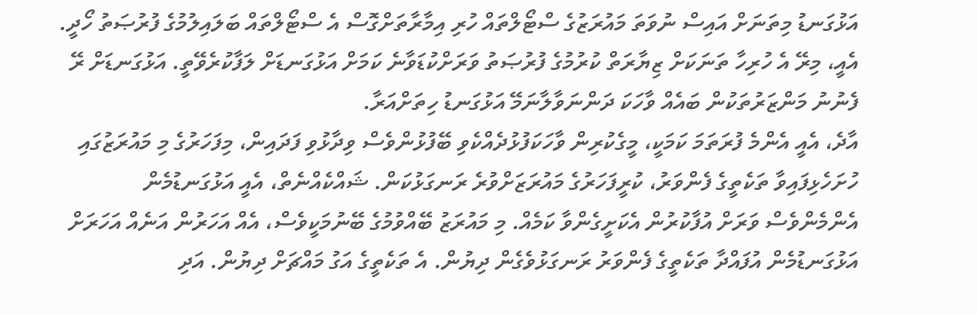އަޅުގަނޑު މިތަނަށް އައިސް ނުވަތަ މައުރަޒުގެ ސްޓޯލްތައް ހުރި އިމާރާތަށްގޮސް އެ ސްޓޯލްތައް ބަލައިލުމުގެ ފުރުޞަތު ހޯދީ. އެއީ، މިރޭ އެ ހުރިހާ ތަނަކަށް ޒިޔާރަތް ކުރުމުގެ ފުރުޞަތު ވަރަށްކުޑަވާނެ ކަމަށް އަޅުގަނޑަށް ލަފާކުރެވޭތީ. އަޅުގަނޑަށް ރޭ ފެނުނު މަންޒަރުތަކުން ބައެއް ވާހަކަ ދަންނަވާލާނަމޭ އަޅުގަނޑު ހިތަށްއަރާ.
އާދެ، އެއީ އެންމެ ފުރަތަމަ ކަމަކީ، މީގެކުރިން ވާހަކަފުޅުދެއްކެވި ބޭފުޅުންވެސް ވިދާޅުވި ފަދައިން، މިފަހަރުގެ މި މައުރަޒުގައި ހުށަހެޅިފައިވާ ތަކެތީގެ ފެންވަރު، ކުރީފަހަރުގެ މައުރަޒަށްވުރެ ރަނގަޅުކަން. ޝައްކެއްނެތް، އެއީ އަޅުގަނޑުމެން އެންމެންވެސް ވަރަށް އުފާކުރުން އެކަށީގެންވާ ކަމެއް. މި މައުރަޒު ބޭއްވުމުގެ ބޭނުމަކީވެސް، އެއް އަހަރުން އަނެއް އަހަރަށް އަޅުގަނޑުމެން އުފައްދާ ތަކެތީގެ ފެންވަރު ރަނގަޅުވެގެން ދިޔުން. އެ ތަކެތީގެ އަގު މައްޗަށް ދިޔުން. އަދި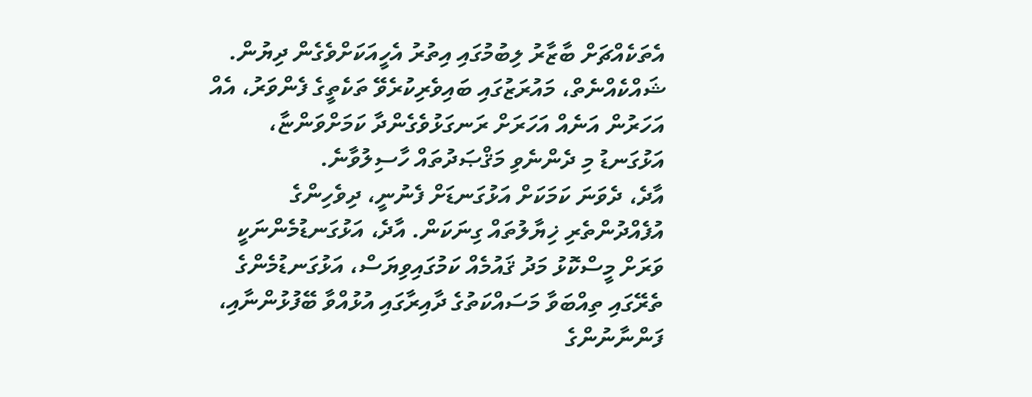އެތަކެއްޗަށް ބާޒާރު ލިބުމުގައި އިތުރު އެހީއަކަށްވެގެން ދިޔުން. ޝައްކެއްނެތް، މައުރަޒުގައި ބައިވެރިކުރެވޭ ތަކެތީގެ ފެންވަރު، އެއް އަހަރުން އަނެއް އަހަރަށް ރަނގަޅުވެގެންދާ ކަމަށްވަންޏާ، އަޅުގަނޑު މި ދެންނެވި މަޤްޞަދުތައް ހާސިލުވާނެ.
އާދެ، ދެވަނަ ކަމަކަށް އަޅުގަނޑަށް ފެނުނީ، ދިވެހިންގެ އުފެއްދުންތެރި ޚިޔާލުތައް ގިނަކަން. އާދެ، އަޅުގަނޑުމެންނަކީ ވަރަށް މީސްކޮޅު މަދު ޤައުމެއް ކަމުގައިވިޔަސް، އަޅުގަނޑުމެންގެ ތެރޭގައި ތިއްބަވާ މަސައްކަތުގެ ދާއިރާގައި އުޅުއްވާ ބޭފުޅުންނާއި، ފަންނާނުންގެ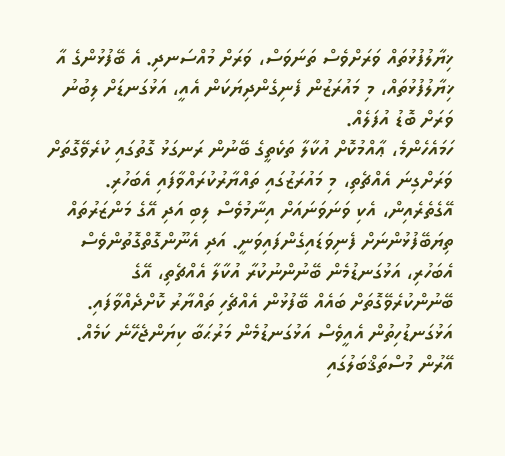ޚިޔާލުފުޅުތައް ވަރަށްވެސް ތަނަވަސް، ވަރަށް މުއްސަނދި. އެ ބޭފުޅުންގެ އާ ޚިޔާލުފުޅުތައް، މި މައުރަޒުން ފެނިގެންދިޔަކަން އެއީ، އަޅުގަނޑަށް ލިބުނު ވަރަށް ބޮޑު އުފަލެއް.
ހަމައެހެންމެ، ޢާއްމުކޮށް އުކާލާ ތަކެތީގެ ބޭނުން ރަނގަޅު ގޮތުގައި ކުރެވޭގޮތަށް ވަރަށްގިނަ އެއްޗެތި، މި މައުރަޒުގައި ތައްޔާރުކުރައްވާފައި އެބަހުރި. އޭގެތެރެއިން، އެކި ވަނަވަނައަށް އިނާމުވެސް ލިބި އަދި އޭގެ މަންޒަރުތައް ތިޔަބޭފުޅުންނަށް ފެނިވަޑައިގެންފައިވަނީ. އަދި އެނޫންގޮތްގޮތުންވެސް އެބަހުރި، އަޅުގަނޑުމެން ބޭނުންނުކުރާ އުކާލާ އެއްޗެތި، އޭގެ ބޭނުންކުރެވޭގޮތަށް ބައެއް ބޭފުޅުން އެއްޗެހި ތައްޔާރު ކޮށްދެއްވާފައި. އަޅުގަނޑުހިތުން އެއީވެސް އަޅުގަނޑުމެން މަރުޙަބާ ކިޔަންޖެހޭނެ ކަމެއް. އޭރުން މުސްތަޤްބަލުގައި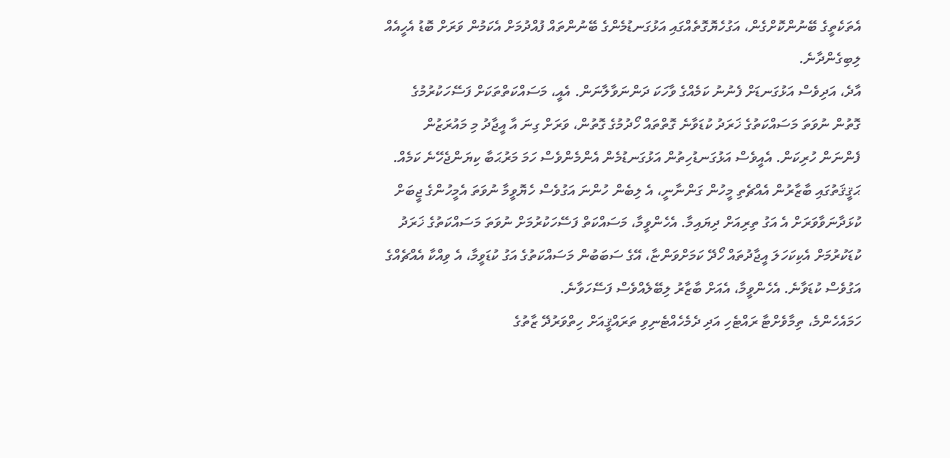އެތަކެތީގެ ބޭނުންކޮށްގެން، އަގުހެޔޮގޮތެއްގައި އަޅުގަނޑުމެންގެ ބޭނުންތައް ފުއްދުމަށް އެކަމުން ވަރަށް ބޮޑު އެހީއެއް ލިބިގެންދާނެ.
އާދެ، އަދިވެސް އަޅުގަނޑަށް ފެނުނު ކަމެއްގެ ވާހަކަ ދަންނަވާލާނަން. އެއީ، މަސައްކަތްތަކަށް ފަސޭހަކުރުމުގެ ގޮތުން ނުވަތަ މަސައްކަތުގެ ޚަރަދު ކުޑަވާނެ ގޮތްތައް ހޯދުމުގެ ގޮތުން، ވަރަށް ގިނަ އާ އީޖާދު މި މައުރަޒުން ފެންނަން ހުރިކަން. އެއީވެސް އަޅުގަނޑުހިތުން އަޅުގަނޑުމެން އެންމެންވެސް ހަމަ މަރުޙަބާ ކިޔަންޖެހޭނެ ކަމެއް. ޙަޤީޤަތުގައި ބާޒާރުން އެއްޗެތި މީހުން ގަންނާނީ، އެ ލިބެން ހުންނަ އަގުވެސް ހެޔޮވީމާ ނުވަތަ އެމީހުންގެ ޖީބަށް ކުޅަދާނަވާވަރަށް އެ އަގު ތިރިއަށް ދިޔައިމާ. އެހެންވީމާ، މަސައްކަތް ފަސޭހަކުރުމަށް ނުވަތަ މަސައްކަތުގެ ޚަރަދު ކުޑަކުރުމަށް އެކިކަހަލަ އީޖާދުތައް ހޯދޭ ކަމަށްވަންޏާ، އޭގެ ސަބަބުން މަސައްކަތުގެ އަގު ކުޑަވީމާ، އެ ވިއްކާ އެއްޗެއްގެ އަގުވެސް ކުޑަވާނެ. އެހެންވީމާ، އެއަށް ބާޒާރު ލިބޭލެއްވެސް ފަސޭހަވާނެ.
ހަމައެހެންމެ، ތިމާވެށްޓާ ރައްޓެހި އަދި ދެމެހެއްޓެނިވި ތަރައްޤީއަށް ހިތްވަރުދޭ ޒާތުގެ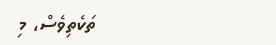ތަކެތިވެސް، މި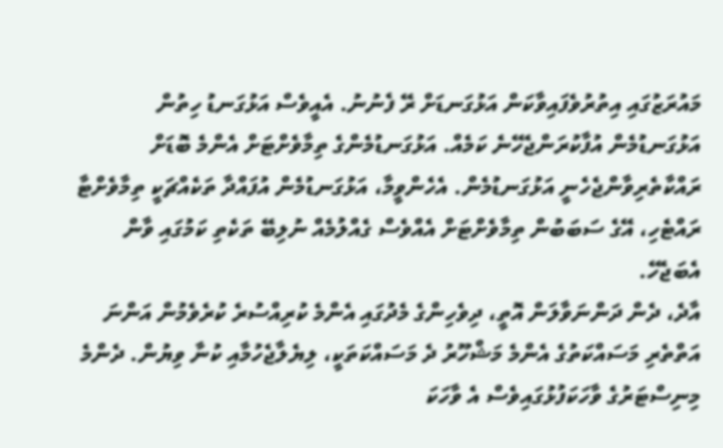މައުރަޒުގައި އިތުރުވެފައިވާކަން އަޅުގަނޑަށް ރޭ ފެނުނު. އެއީވެސް އަޅުގަނޑު ހިތުން އަޅުގަނޑުމެން އުފާކުރަންޖެހޭނެ ކަމެއް. އަޅުގަނޑުމެންގެ ތިމާވެށްޓަށް އެންމެ ބޮޑަށް ރައްކާތެރިވާންޖެހެނީ އަޅުގަނޑުމެން. އެހެންވީމާ، އަޅުގަނޑުމެން އުފައްދާ ތަކެއްޗަކީ ތިމާވެށްޓާ ރައްޓެހި، އޭގެ ސަބަބުން ތިމާވެށްޓަށް އެއްވެސް ގެއްލުމެއް ނުލިބޭ ތަކެތި ކަމުގައި ވާން އެބަޖެހޭ.
އާދެ، ދެން ދަންނަވާލަން އޮތީ، ދިވެހިންގެ މެދުގައި އެންމެ ކުރިއްސުރެ ކުރެވެމުން އަންނަ އަތްތެރި މަސައްކަތުގެ އެންމެ މަޝްހޫރު ދެ މަސައްކަތަކީ، ލިޔެލާޖެހުމާއި ކުނާ ވިޔުން. ދެންމެ މިނިސްޓަރުގެ ވާހަކަފުޅުގައިވެސް އެ ވާހަކަ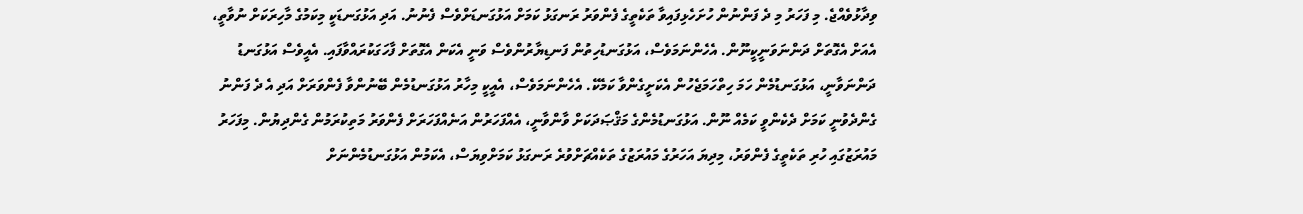ވިދާޅުވެއްޖެ. މި ފަހަރު މި ދެ ފަންނުން ހުށަހެޅިފައިވާ ތަކެތީގެ ފެންވަރު ރަނގަޅު ކަމަށް އަޅުގަނޑަށްވެސް ފެނުނު. އަދި އަޅުގަނޑަކީ މިކަމުގެ މާހިރަކަށް ނުވާތީ، އެއަށް އެގޮތަށް ދަންނަވަނީކީނޫން. އެހެންނަމަވެސް، އަޅުގަނޑުހިތުން ފަނޑިޔާރުންވެސް ވަނީ އެކަން އެގޮތަށް ފާހަގަކުރައްވާފައި. އެއީވެސް އަޅުގަނޑު ދަންނަވާނީ، އަޅުގަނޑުމެން ހަމަ ހިތްހަމަޖެހުން އެކަށީގެންވާ ކަމެކޭ. އެހެންނަމަވެސް، އެއީކީ މިހާރު އަޅުގަނޑުމެން ބޭނުންވާ ފެންވަރަށް އަދި އެ ދެ ފަންނު ގެންދެވުނީ ކަމަށް ދެކެންވީ ކަމެއް ނޫން. އަޅުގަނޑުމެންގެ މަޤްޞަދަކަށް ވާންވާނީ، އެއްފަހަރުން އަނެއްފަހަރަށް ފެންވަރު މަތިކުރަމުން ގެންދިޔުން. މިފަހަރު މައުރަޒުގައި ހުރި ތަކެތީގެ ފެންވަރު، މިދިޔަ އަހަރުގެ މައުރަޒުގެ ތަކެއްޗަށްވުރެ ރަނގަޅު ކަމަށްވިޔަސް، އެކަމުން އަޅުގަނޑުމެންނަށް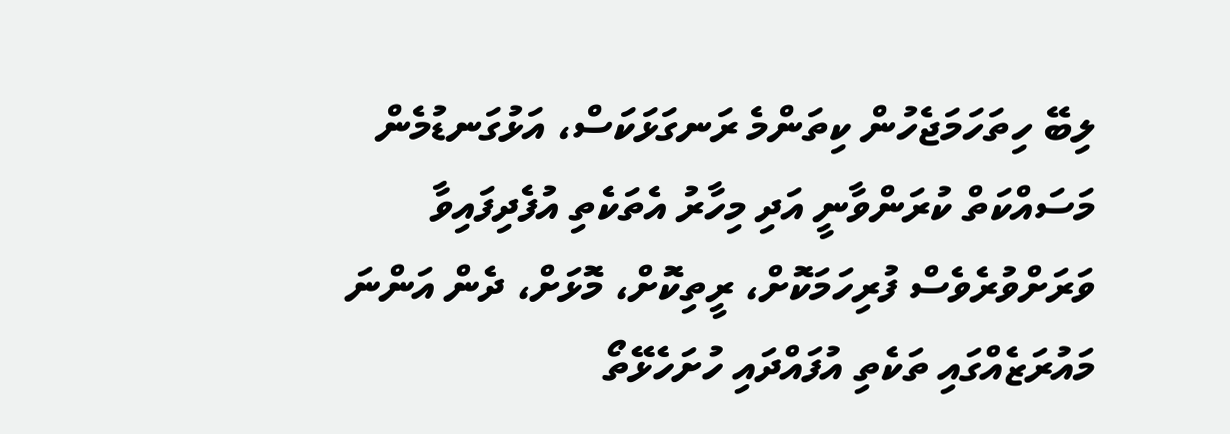ލިބޭ ހިތަހަމަޖެހުން ކިތަންމެ ރަނގަޅަކަސް، އަޅުގަނޑުމެން މަސައްކަތް ކުރަންވާނީ އަދި މިހާރު އެތަކެތި އުފެދިފައިވާ ވަރަށްވުރެވެސް ފުރިހަމަކޮށް، ރީތިކޮށް، މޮޅަށް، ދެން އަންނަ މައުރަޒެއްގައި ތަކެތި އުފައްދައި ހުށަހެޅޭތޯ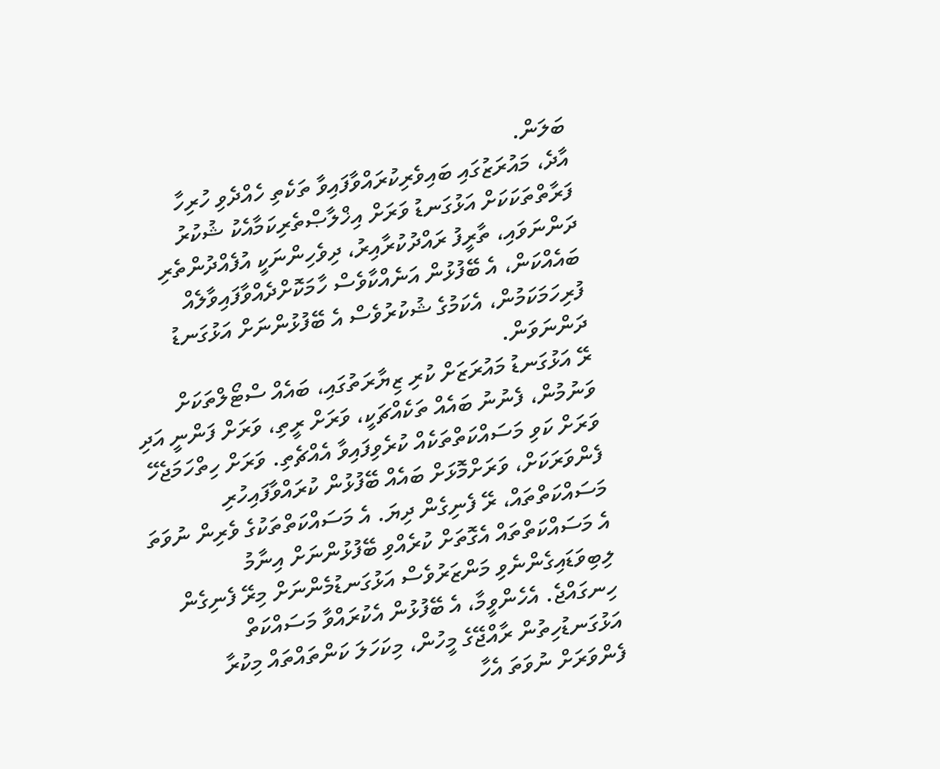ބަލަން.
އާދެ، މައުރަޒުގައި ބައިވެރިކުރައްވާފައިވާ ތަކެތި ހެއްދެވި ހުރިހާ ފަރާތްތަކަކަށް އަޅުގަނޑު ވަރަށް އިޚްލާޞްތެރިކަމާއެކު ޝުކުރު ދަންނަވައި، ތާރީފު ރައްދުކުރާއިރު، ދިވެހިންނަކީ އުފެއްދުންތެރި ބައެއްކަން، އެ ބޭފުޅުން އަނެއްކާވެސް ހާމަކޮށްދެއްވާފައިވާލެއް ފުރިހަމަކަމުން، އެކަމުގެ ޝުކުރުވެސް އެ ބޭފުޅުންނަށް އަޅުގަނޑު ދަންނަވަން.
ރޭ އަޅުގަނޑު މައުރަޒަށް ކުރި ޒިޔާރަތުގައި، ބައެއް ސްޓޯލްތަކަށް ވަނުމުން، ފެނުނު ބައެއް ތަކެއްޗަކީ، ވަރަށް ރީތި، ވަރަށް ފަންނީ އަދި ވަރަށް ކަވި މަސައްކަތްތަކެއް ކުރެވިފައިވާ އެއްޗެތި. ވަރަށް ހިތްހަމަޖެހޭ ފެންވަރަކަށް، ވަރަށްމޮޅަށް ބައެއް ބޭފުޅުން ކުރައްވާފައިހުރި މަސައްކަތްތައް، ރޭ ފެނިގެން ދިޔަ. އެ މަސައްކަތްތަކުގެ ވެރިން ނުވަތަ އެ މަސައްކަތްތައް އެގޮތަށް ކުރެއްވި ބޭފުޅުންނަށް އިނާމު ލިބިވަޑައިގެންނެވި މަންޒަރުވެސް އަޅުގަނޑުމެންނަށް މިރޭ ފެނިގެން ހިނގައްޖެ. އެހެންވީމާ، އެ ބޭފުޅުން އެކުރައްވާ މަސައްކަތް އަޅުގަނޑުހިތުން ރާއްޖޭގެ މީހުން، މިކަހަލަ ކަންތައްތައް މިކުރާ ފެންވަރަށް ނުވަތަ އެހާ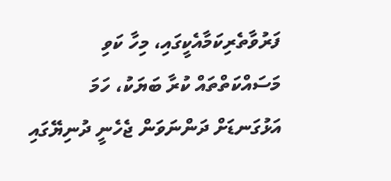ފަރުވާތެރިކަމާއެކީގައި، މިހާ ކަވި މަސައްކަތްތައް ކުރާ ބަޔަކު، ހަމަ އަޅުގަނޑަށް ދަންނަވަން ޖެހެނީ ދުނިޔޭގައި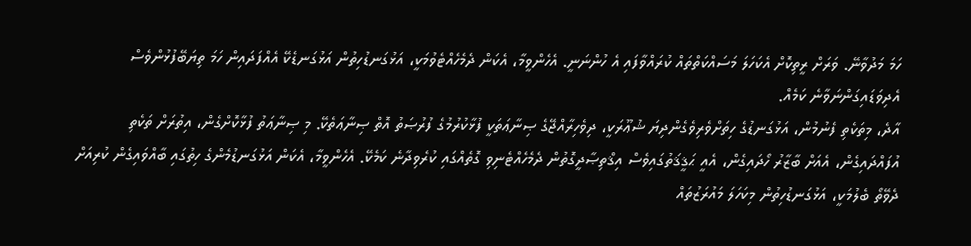ހަމަ މަދުވާނޭ. ވަރަށް ރީތިކޮށް އެކަހަލަ މަސައްކަތްތައް ކުރައްވާފައި އެ ހުންނަނީ. އެހެންވީމާ، އެކަން ދެމެހެއްޓެވުމަކީ، އަޅުގަނޑުހިތުން އަޅުގަނޑެކޭ އެއްފަދައިން ހަމަ ތިޔަބޭފުޅުންވެސް އެދިވަޑައިގަންނަވާނެ ކަމެއް.
އާދެ، މިތަކެތި ފެނުމުން، އަޅުގަނޑުގެ ހިތަށްވެރިވެގެންދިޔަ ޝުޢޫރަކީ، ދިވެހިރާއްޖޭގެ ޞިނާޢަތަކީ ފުޅާކުރުމުގެ ފުރުޞަތު އޮތް ޞިނާޢަތެކޭ. މި ޞިނާޢަތު ފުޅާކޮށްގެން، އިތުރަށް ތަކެތި އުފައްދައިގެން، އެއަށް ބާޒާރު ހޯދައިގެން، އެއީ ޙަޤީޤަތުގައިވެސް އިޤްތިޞާދީގޮތުން ދެމެހެއްޓެނިވި ގޮތެއްގައި ކުރެވިދާނެ ކަމެކޭ. އެހެންވީމާ، އެކަން އަޅުގަނޑުމެންގެ ހިތުގައި ބާއްވައިގެން ކުރިއަށް ދެވޭތޯ ބެލުމަކީ، އަޅުގަނޑުހިތުން މިކަހަލަ މައުރަޒުތައް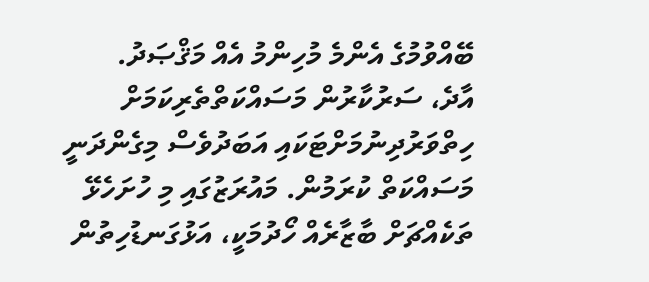ބޭއްވުމުގެ އެންމެ މުހިންމު އެއް މަޤްޞަދު.
އާދެ، ސަރުކާރުން މަސައްކަތްތެރިކަމަށް ހިތްވަރުދިނުމަށްޓަކައި އަބަދުވެސް މިގެންދަނީ މަސައްކަތް ކުރަމުން. މައުރަޒުގައި މި ހުށަހެޅޭ ތަކެއްޗަށް ބާޒާރެއް ހޯދުމަކީ، އަޅުގަނޑުހިތުން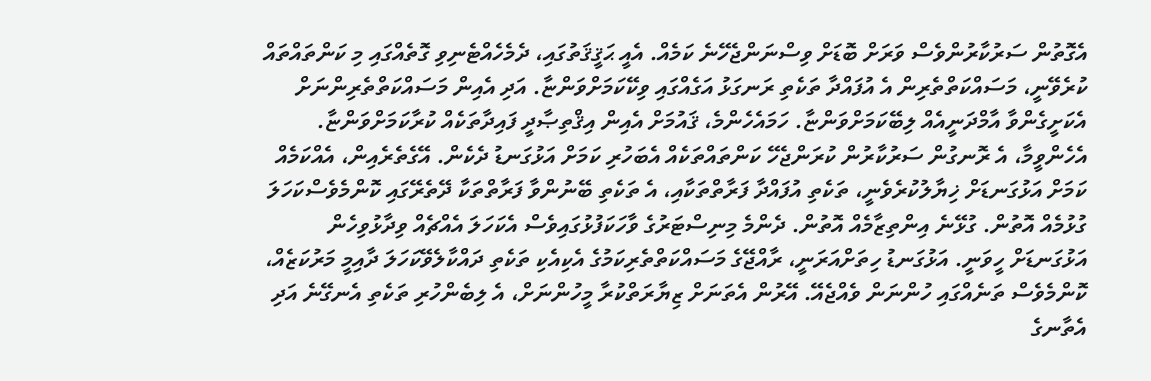އެގޮތުން ސަރުކާރުންވެސް ވަރަށް ބޮޑަށް ވިސްނަންޖެހޭނެ ކަމެއް. އެއީ ޙަޤީޤަތުގައި، ދެމެހެއްޓެނިވި ގޮތެއްގައި މި ކަންތައްތައް ކުރެވޭނީ، މަސައްކަތްތެރިން އެ އުފައްދާ ތަކެތި ރަނގަޅު އަގެއްގައި ވިކޭކަމަށްވަންޏާ. އަދި އެއިން މަސައްކަތްތެރިންނަށް އެކަށީގެންވާ އާމްދަނީއެއް ލިބޭކަމަށްވަންޏާ. ހަމައެހެންމެ، ޤައުމަށް އެއިން އިޤްތިޞާދީ ފައިދާތަކެއް ކުރާކަމަށްވަންޏާ. އެހެންވީމާ، އެ ރޮނގުން ސަރުކާރުން ކުރަންޖެހޭ ކަންތައްތަކެއް އެބަހުރި ކަމަށް އަޅުގަނޑު ދެކެން. އޭގެތެރެއިން، އެއްކަމެއް ކަމަށް އަޅުގަނޑަށް ޚިޔާލުކުރެވެނީ، ތަކެތި އުފައްދާ ފަރާތްތަކާއި، އެ ތަކެތި ބޭނުންވާ ފަރާތްތަކާ ދޭތެރޭގައި ކޮންމެވެސްކަހަލަ ގުޅުމެއް އޮތުން. ގުޅޭނެ އިންތިޒާމެއް އޮތުން. ދެންމެ މިނިސްޓަރުގެ ވާހަކަފުޅުގައިވެސް އެކަހަލަ އެއްޗެއް ވިދާޅުވިހެން އަޅުގަނޑަށް ހީވަނީ. އަޅުގަނޑު ހިތަށްއަރަނީ، ރާއްޖޭގެ މަސައްކަތްތެރިކަމުގެ އެކިއެކި ތަކެތި ދައްކާލެވޭކަހަލަ ދާއިމީ މަރުކަޒެއް، ކޮންމެވެސް ތަނެއްގައި ހުންނަން ވެއްޖެއޭ. އޭރުން އެތަނަށް ޒިޔާރަތްކުރާ މީހުންނަށް، އެ ލިބެންހުރި ތަކެތި އެނގޭނެ އަދި އެތާނގެ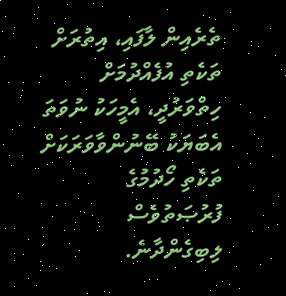ތެރެއިން ލާފައި، އިތުރަށް ތަކެތި އުފެއްދުމަށް ހިތްވަރުދީ، އެމީހަކު ނުވަތަ އެބަޔަކު ބޭނުންވާވަރަކަށް ތަކެތި ހޯދުމުގެ ފުރުޞަތުވެސް ލިބިގެންދާނެ.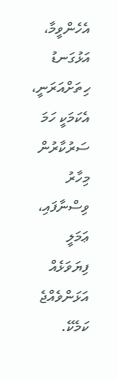އެހެންވީމާ، އަޅުގަނޑު ހިތަށްއަރަނީ، އެކަމަކީ ހަމަ ސަރުކާރުން މިހާރު ވިސްނާފައި، ޢަމަލީ ފިޔަވަޅެއް އަޅަންވެއްޖެ ކަމެކޭ.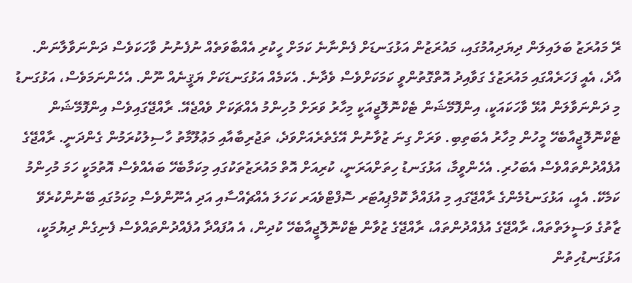ރޭ މައުރަޒު ބަލައިލަން ދިޔަދިއުމުގައި، މައުރަޒުން އަޅުގަނޑަށް ފެންނާނެ ކަމަށް ހީކުރި އެއްބާވަތެއް ނުފެނުނު ވާހަކަވެސް ދަންނަވާލާނަން. އާދެ، އެއީ ފަހަރެއްގައި މައުރަޒުގެ ގަވާއިދު އޮތްގޮތުންވީ ކަމަކަށްވެސް ވެދާނެ. އެކަމެއް އަޅުގަނޑަކަށް ޔަޤީނެއް ނޫން. އެހެންނަމަވެސް، އަޅުގަނޑު މި ދަންނަވާލަން އުޅޭ ވާހަކައަކީ، އިންފޮމޭޝަން ޓެކްނޮލޮޖީއަކީ މިހާރު ވަރަށް މުހިންމު އެއްޗަކަށް ވެއްޖެއޭ. ރާއްޖޭގައިވެސް އިންފޮމޭޝަން ޓެކްނޮލޮޖީއާބެހޭ މީހުން މިހާރު އެބަތިބި. ވަރަށް ގިނަ ޒުވާނުން އޭގެތެރެއަށްވަދެ، ތަޖުރިބާއާއި މަޢުލޫމާތު ހާސިލުކުރަމުން ގެންދަނީ. ރާއްޖޭގެ އުފެއްދުންތައްވެސް އެބަހުރި. އެހެންވީމާ، އަޅުގަނޑު ހިތަށްއަރަނީ، ކުރިއަށް އޮތް މައުރަޒުތަކުގައި މިކަމާބެހޭ ބައެއްވެސް އޮތުމަކީ ހަމަ މުހިންމު ކަމެކޭ. އެއީ، އަޅުގަނޑުމެންގެ ރާއްޖޭގައި މި އުފައްދާ ކޮމްޕިއުޓަރ ސޮފްޓްވެއަރ ކަހަލަ އެއްޗެއްސާއި އަދި އެނޫންވެސް މިކަމުގައި ބޭނުންކުރެވޭ ޒާތުގެ ވަސީލަތްތައް، ރާއްޖޭގެ އުފެއްދުންތައް، ރާއްޖޭގެ ޒުވާން ޓެކްނޮލޮޖީއާބެހޭ ކުދިން، އެ އުފައްދާ އުފެއްދުންތައްވެސް ފެނިގެން ދިޔުމަކީ، އަޅުގަނޑުހިތުން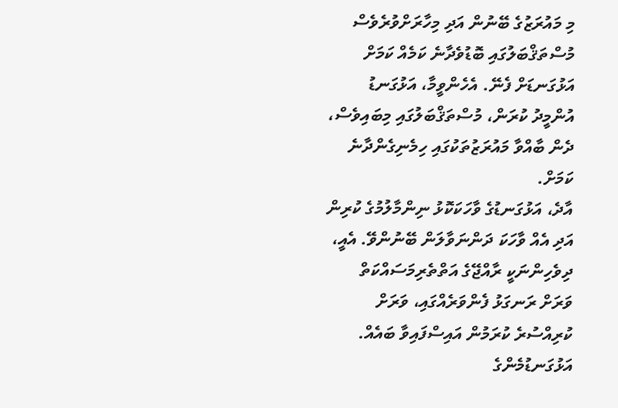މި މައުރަޒުގެ ބޭނުން އަދި މިހާރަށްވުރެވެސް މުސްތަޤްބަލުގައި ބޮޑުވެދާނެ ކަމެއް ކަމަށް އަޅުގަނޑަށް ފެނޭ. އެހެންވީމާ، އަޅުގަނޑު އުންމީދު ކުރަން، މުސްތަޤްބަލުގައި މިބައިވެސް، ދެން ބާއްވާ މައުރަޒުތަކުގައި ހިމެނިގެންދާނެ ކަމަށް.
އާދެ، އަޅުގަނޑުގެ ވާހަކަކޮޅު ނިންމާލުމުގެ ކުރިން އަދި އެއް ވާހަކަ ދަންނަވާލަން ބޭނުންވޭ. އެއީ، ދިވެހިންނަކީ ރާއްޖޭގެ އަތްތެރިމަސައްކަތް ވަރަށް ރަނގަޅު ފެންވަރެއްގައި، ވަރަށް ކުރިއްސުރެ ކުރަމުން އައިސްފައިވާ ބައެއް. އަޅުގަނޑުމެންގެ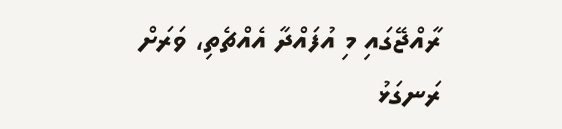ރާއްޖޭގައި މި އުފައްދާ އެއްޗެތި، ވަރަށް ރަނގަޅު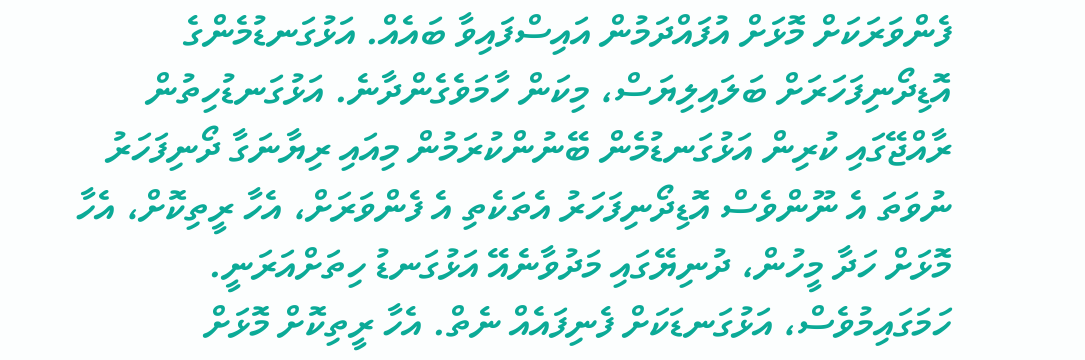ފެންވަރަކަށް މޮޅަށް އުފައްދަމުން އައިސްފައިވާ ބައެއް. އަޅުގަނޑުމެންގެ އޮޑިދޯނިފަހަރަށް ބަލައިލިޔަސް، މިކަން ހާމަވެގެންދާނެ. އަޅުގަނޑުހިތުން ރާއްޖޭގައި ކުރިން އަޅުގަނޑުމެން ބޭނުންކުރަމުން މިއައި ރިޔާނަގާ ދޯނިފަހަރު ނުވަތަ އެ ނޫންވެސް އޮޑިދޯނިފަހަރު އެތަކެތި އެ ފެންވަރަށް، އެހާ ރީތިކޮށް، އެހާ މޮޅަށް ހަދާ މީހުން، ދުނިޔޭގައި މަދުވާނެއޭ އަޅުގަނޑު ހިތަށްއަރަނީ. ހަމަގައިމުވެސް، އަޅުގަނޑަކަށް ފެނިފައެއް ނެތް. އެހާ ރީތިކޮށް މޮޅަށް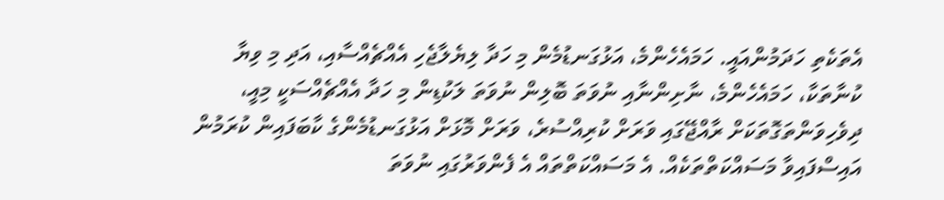އެތަކެތި ހަދަމުންއައީ. ހަމައެހެންމެ، އަޅުގަނޑުމެން މި ހަދާ ލިޔެލާޖެހި އެއްޗެއްސާއި، އަދި މި ވިޔާ ކުނާތަކާ، ހަމައެހެންމެ، ނާށިންނާއި ނުވަތަ ބޮލިން ނުވަތަ ލަކުޑިން މި ހަދާ އެއްޗެއްސަކީ މިއީ، ދިވެހިވަންތަގޮތަކަށް ރާއްޖޭގައި ވަރަށް ކުރިއްސުރެ، ވަރަށް މޮޅަށް އަޅުގަނޑުމެންގެ ކާބަފައިން ކުރަމުން އައިސްފައިވާ މަސައްކަތްތަކެއް. އެ މަސައްކަތްތައް އެ ފެންވަރުގައި ނުވަތަ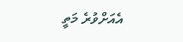އެއަށްވުރެ މަތީ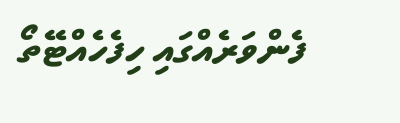ފެންވަރެއްގައި ހިފެހެއްޓޭތޯ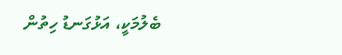ބެލުމަކީ، އަޅުގަނޑު ހިތުން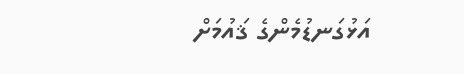އަޅުގަނޑުމެންގެ ޤައުމަށް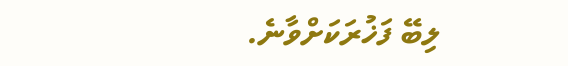ލިބޭ ފަޚުރަކަށްވާނެ.